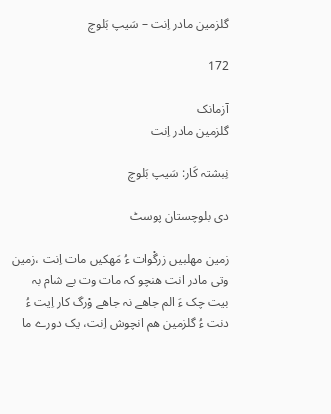گلزمین مادر اِنت – سَیپ بَلوچ

172

آزمانک
گلزمین مادر اِنت

نِبشتہ کَار: سَیپ بَلوچ

دی بلوچستان پوسٹ

زمین مهلبیں زرگْوات ءُ مَهکیں مات اِنت ،زمین وتی مادر انت هنچو کہ مات وت بے شام بہ بیت چک ءَ الم جاهے نہ جاهے وْرگ کار اِیت ءُ دنت ءُ گلزمین هم انچوش اِنت، یک دورے ما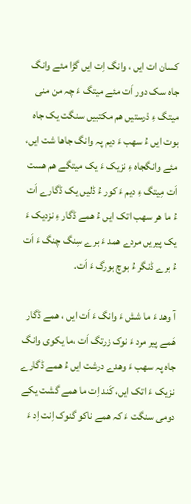کسان ات ایں ، وانگ اِت ایں گڑا مئے وانگ جاه سک دور ا‌َت مئے میتگ ءَ چہ من منی میتگ ءِ دْرستیں هم مکتبیں سنگت یک جاه بوت ایں ءُ سهب ءَ دیم پہ وانگ جاها شت ایں، مئے وانگجاہ ءِ نزیک ءَ یک میتگے هم هست اَت مِیتگ ءِ دیم ءَ کور ءُ ڈلیں یک ڈگارے اَت ءُ ما هر سهب اتک ایں ءُ همے ڈگار ءِ نزدیک ءَ یک پیریں مردے همد ءَ برے سِنگ چنگ ءَ اَت ءُ برے ڈنگر ءُ بوچ بورگ ءَ اَت.

آ وهد ءَ ما شش ءَ وانگ ءَ اَت ایں ، همے ڈگار هَمے پیر مرد ءَ نوک زرتگ اَت ،ما یکوی وانگ جاه پہ سهب ءَ وهدے درشت ایں ءُ همے ڈگارے نزیک ءَ اتک ایں، کَند اِت ما همے گشت یکے دومی سنگت ءَ کہ همے ناکو گنوک اِنت اِد ءَ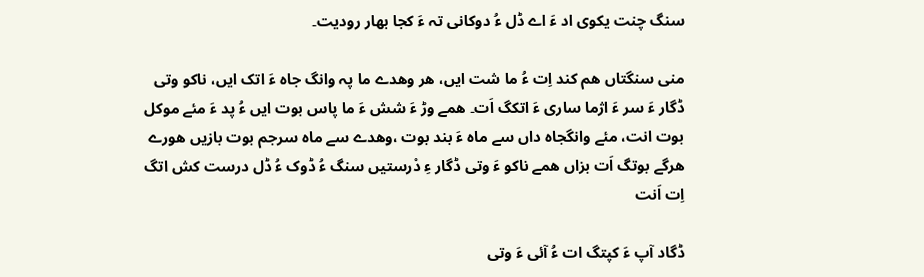سنگ چنت یکوی اد ءَ اے ڈل ءُ دوکانی تہ ءَ کجا بهار رودیت۔

منی سنگتاں هم کند اِت ءُ ما شت ایں، ھر وهدے ما پہ وانگ جاہ ءَ اتک ایں، ناکو وتی ڈگار ءَ سر ءَ اژما ساری ءَ اتکگ اَت۔ همے وڑ ءَ شش ءَ ما پاس بوت ایں ءُ پد ءَ مئے موکل بوت انت، مئے وانگجاہ داں سے ماه ءَ بند بوت ،وهدے سے ماه سرجم بوت بازیں هورے هرگے بوتگ اَت بزاں همے ناکو ءَ وتی ڈگار ءِ دْرستیں سنگ ءُ ڈوک ءُ ڈل درست کش اتگ اِت اَنت

ڈگاد آپ ءَ کپتگ ات ءُ آئی ءَ وتی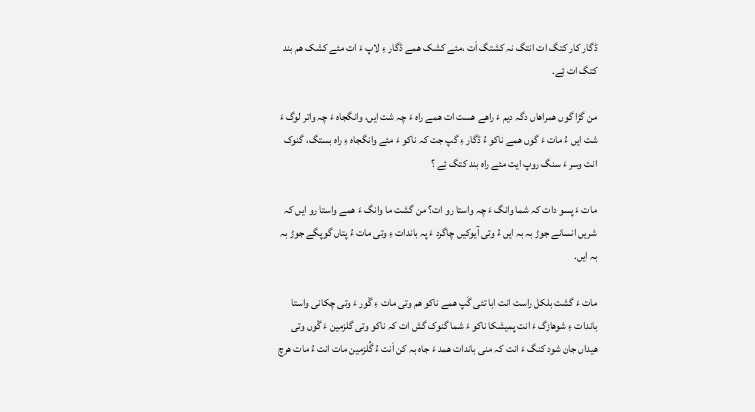ڈگار کار کتگ ات انتگ نہ کشتگ اَت ،مئے کشک همے ڈگار ءِ لاپ ءَ ات مئے کشک هم بند کتگ ات ئِے.

من گڑا گوں ھمراهاں دگہ دیم ءَ راهے هست ات همے راہ ءَ چہ شت ایں، وانگجاہ ءَ چہ واتر لوگ ءَ شت ایں ءُ مات ءَ گوں همے ناکو ءُ ڈگار ءِ گپ جت کہ ناکو ءَ مئے وانگجاہ ءِ راہ بستگ، گنوک انت وسر ءَ سنگ روپ ایت مئے راه بند کتگ ئِے ؟

مات ءَ پسو دات کہ شما وانگ ءَ چہ واستا رو ات؟ من گشت ما وانگ ءَ همے واستا رو ایں کہ شریں انسانے جوڑ بہ بہ ایں ءُ وتی آیوکیں چاگرد ءَ پہ باندات ءِ وتی مات ءُ پتاں گوپگے جوڑ بہ بہ ایں.

مات ءَ گشت بلکل راست انت ابا تئی گَپ همے ناکو هم وتی مات ءِ گْور ءَ وتی چکانی واستا باندات ءِ شوهازگ ءَ انت پمیشکا ناکو ءَ شما گنوک گش ات کہ ناکو وتی گلزمین ءَ گْوں وتی هیداں جان شود کنگ ءَ انت کہ منی باندات همد ءَ جاه بہ کن اَنت ءُ گُلزمین مات انت ءُ مات هرچ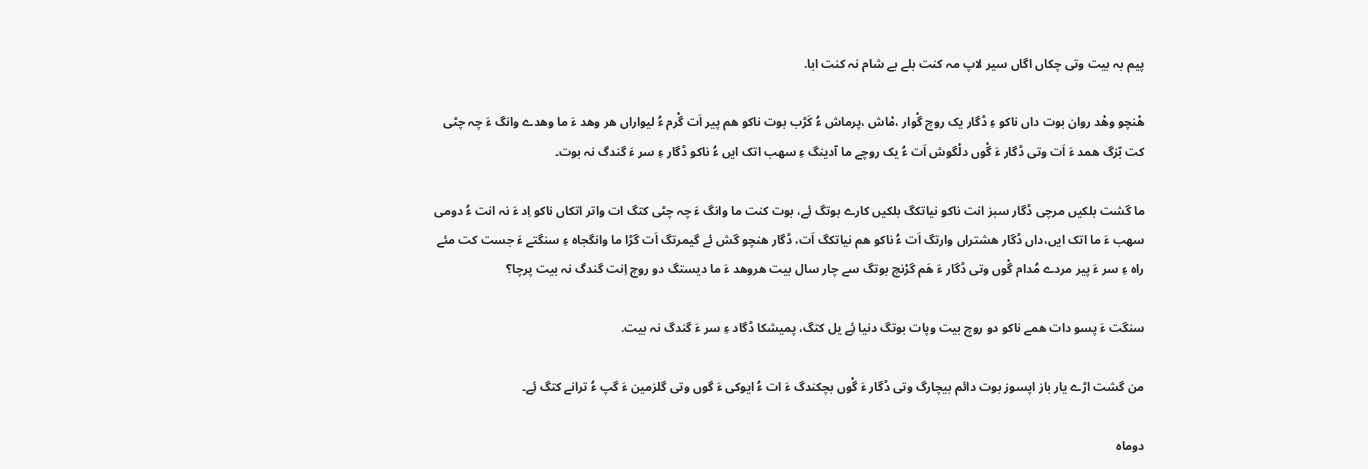پیم بہ بیت وتی چکاں اگاں سیر لاپ مہ کنت بلے بے شام نہ کنت ابا.

هْنچو وهْد روان بوت داں ناکو ءِ ڈگار یک روچ گْوار ،مْاش ،پرماش ءُ کَڑب بوت ناکو هم پیر اَت گْرم ءُ لیواراں هر وهد ءَ ما وهدے وانگ ءَ چہ چٹی کت بّزگ همد ءَ اَت وتی ڈگار ءَ گْوں دلْگوش اَت ءُ یک روچے ما آدینگ ءِ سهب اتک ایں ءُ ناکو ڈگار ءِ سر ءَ گندگ نہ بوت۔

ما گشت بلکیں مرچی ڈگار سبز انت ناکو نیاتکگ بلکیں کارے بوتگ ئِے، بوت کنت ما وانگ ءَ چہ چٹی کتگ ات واتر اتکاں ناکو اِد ءَ نہ انت ءُ دومی سهب ءَ ما اتک ایں،داں ڈگار هشتراں وارتگ اَت ءُ ناکو هم نیاتکگ اَت، ڈگار هنچو گش ئے گیمرتگ ا‌َت گڑا ما وانگجاہ ءِ سنگتے ءَ جست کت مئے راہ ءِ سر ءَ پیر مردے مُدام گْوں وتی ڈگار ءَ هَم گرْنچ بوتگ سے چار سال بیت هروهد ءَ ما دیستگ دو روچ اِنت گندگ نہ بیت پرچا؟

سنگت ءَ پسو دات همے ناکو دو روچ بیت وپات بوتگ دنیا ئِے یل کتگ، پمیشکا ڈگاد ءِ سر ءَ گندگ نہ بیت.

من گشت اڑے یار باز اپسوز بوت دائم بیچارگ وتی ڈگار ءَ گْوں بچکندگ ءَ ات ءُ ایوکی ءَ گوں وتی گلزمین ءَ گپ ءُ ترانے کتگ ئِے۔

دوماه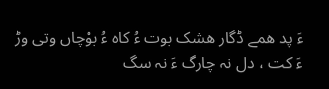ءَ پد همے ڈگار هشک بوت ءُ کاه ءُ بوْچاں وتی وڑ ءَ کت ، دل نہ چارگ ءَ نہ سگ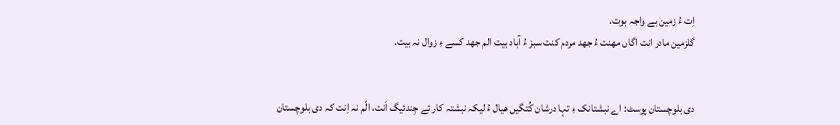اِت ءُ زمین بے واجہ بوت.
گلزمین مادر انت اگاں مهنت ءُ جهد مردم کنت سبز ءُ آباد بیت الم جهد کسے ءِ زوال نہ بیت.


دی بلوچستان پوسٹ: اے نبشتانک ءِ تہا درشان کُتگیں ھیال ءُ لیکہ نبشتہ کار ئے جِندئیگ اَنت، الّم نہ اِنت کہ دی بلوچستان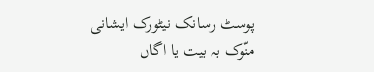پوسٹ رسانک نیٹورک ایشانی منّوک بہ بیت یا اگاں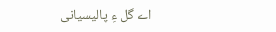اے گل ءِ پالیسیانی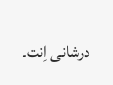درشانی اِنت۔